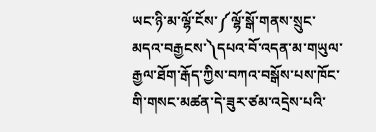ཡང་ཉི་མ་ལྷོ་ངོས་༼ལྷོ་སྒོ་གནས་སྲུང་མདའ་བརྒྱངས་༽དཔའ་བོ་འདན་མ་གཡུལ་རྒྱལ་ཐོག་རྒོད་ཀྱིས་བཀའ་བསྒོས་པས་ཁོང་གི་གསང་མཚན་དེ་ཟུར་ཙམ་འདྲེས་པའི་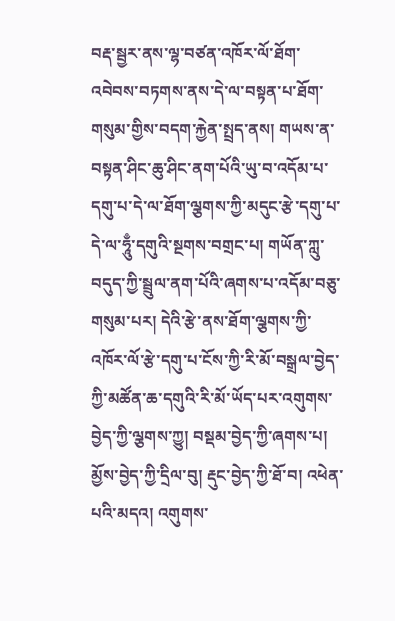བརྡ་སྦྱར་ནས་ལྷ་བཙན་འཁོར་ལོ་ཐོག་འབེབས་བཏགས་ནས་དེ་ལ་བསྟན་པ་ཐོག་གསུམ་གྱིས་བདག་རྐྱེན་སྤྲད་ནས། གཡས་ན་བསྟན་ཤིང་ཆུ་ཤིང་ནག་པོའི་ཡུ་བ་འདོམ་པ་དགུ་པ་དེ་ལ་ཐོག་ལྕགས་ཀྱི་མདུང་རྩེ་དགུ་པ་དེ་ལ་ཧཱུྃ་དགུའི་སྔགས་བགྲང་པ། གཡོན་ཀླུ་བདུད་ཀྱི་སྦྲུལ་ནག་པོའི་ཞགས་པ་འདོམ་བཅུ་གསུམ་པར། དེའི་རྩེ་ནས་ཐོག་ལྕགས་ཀྱི་འཁོར་ལོ་རྩེ་དགུ་པ་ངོས་ཀྱི་རི་མོ་བསྒྲལ་བྱེད་ཀྱི་མཚོན་ཆ་དགུའི་རི་མོ་ཡོད་པར་འགུགས་བྱེད་ཀྱི་ལྕགས་ཀྱུ། བསྡམ་བྱེད་ཀྱི་ཞགས་པ། མྱོས་བྱེད་ཀྱི་དྲིལ་བུ། རྡུང་བྱེད་ཀྱི་ཐོ་བ། འཕེན་པའི་མདའ། འགུགས་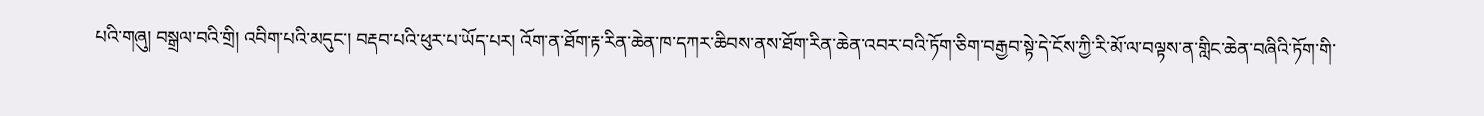པའི་གཞུ། བསྒྲལ་བའི་གྲི། འབིག་པའི་མདུང་། བརྡབ་པའི་ཕུར་པ་ཡོད་པར། འོག་ན་ཐོག་རྟ་རིན་ཆེན་ཁ་དཀར་ཆིབས་ནས་ཐོག་རིན་ཆེན་འབར་བའི་ཏོག་ཅིག་བརྒྱབ་སྟེ་དེ་ངོས་ཀྱི་རི་མོ་ལ་བལྟས་ན་གླིང་ཆེན་བཞིའི་ཏོག་གི་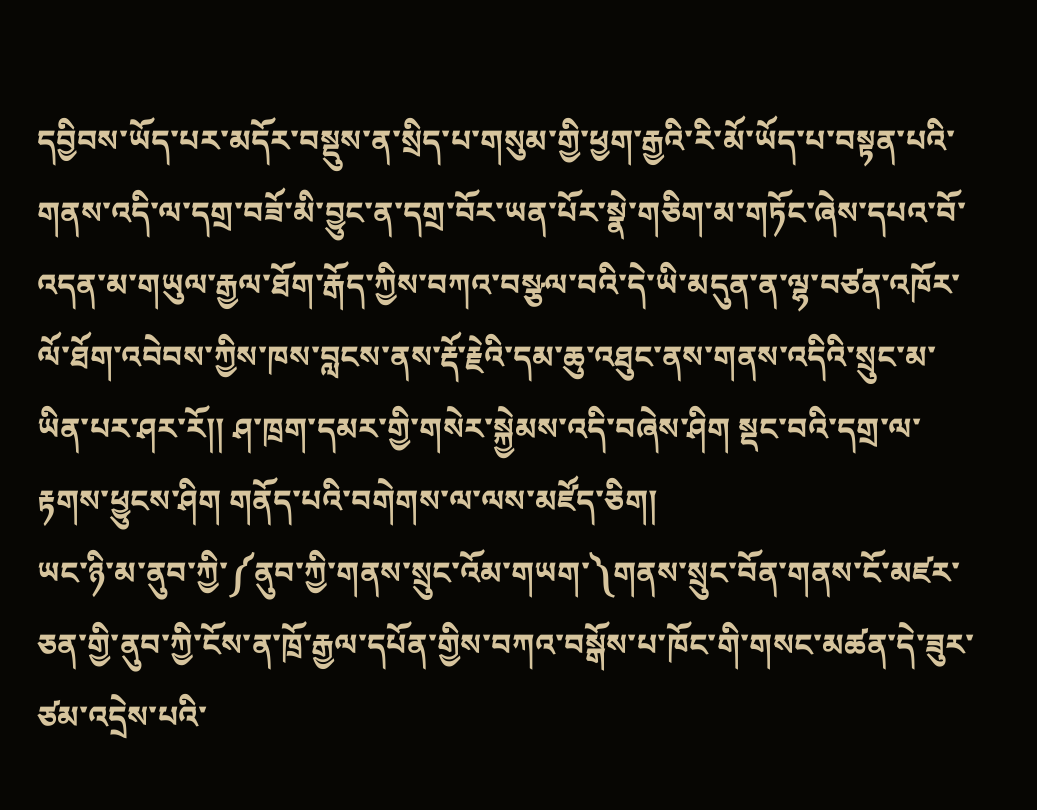དབྱིབས་ཡོད་པར་མདོར་བསྡུས་ན་སྲིད་པ་གསུམ་གྱི་ཕྱག་རྒྱའི་རི་མོ་ཡོད་པ་བསྟན་པའི་གནས་འདི་ལ་དགྲ་བཟོ་མི་བྱུང་ན་དགྲ་བོར་ཡན་པོར་སྣེ་གཅིག་མ་གཏོང་ཞེས་དཔའ་བོ་འདན་མ་གཡུལ་རྒྱལ་ཐོག་རྒོད་ཀྱིས་བཀའ་བསྩལ་བའི་དེ་ཡི་མདུན་ན་ལྷ་བཙན་འཁོར་ལོ་ཐོག་འབེབས་ཀྱིས་ཁས་བླངས་ནས་རྡོ་རྗེའི་དམ་ཆུ་འཐུང་ནས་གནས་འདིའི་སྲུང་མ་ཡིན་པར་ཤར་རོ།། ཤ་ཁྲག་དམར་གྱི་གསེར་སྐྱེམས་འདི་བཞེས་ཤིག སྡང་བའི་དགྲ་ལ་རྟགས་ཕྱུངས་ཤིག གནོད་པའི་བགེགས་ལ་ལས་མཛོད་ཅིག།
ཡང་ཉི་མ་ནུབ་ཀྱི་༼ནུབ་ཀྱི་གནས་སྲུང་འོམ་གཡག་༽གནས་སྲུང་བོན་གནས་ངོ་མཛར་ཅན་གྱི་ནུབ་ཀྱི་ངོས་ན་ཁྲོ་རྒྱལ་དཔོན་གྱིས་བཀའ་བསྒོས་པ་ཁོང་གི་གསང་མཚན་དེ་ཟུར་ཙམ་འདྲེས་པའི་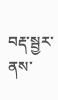བརྡ་སྦྱར་ནས་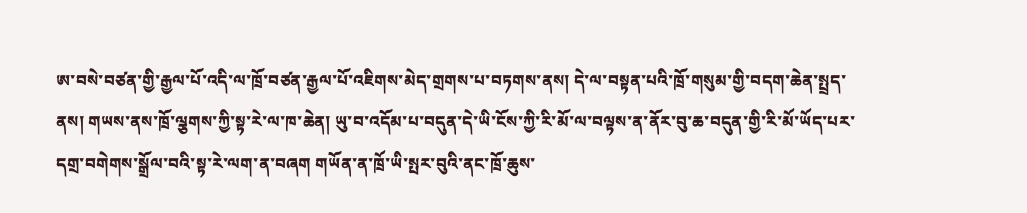ཨ་བསེ་བཙན་གྱི་རྒྱལ་པོ་འདི་ལ་ཁྲོ་བཙན་རྒྱལ་པོ་འཇིགས་མེད་གྲགས་པ་བཏགས་ནས། དེ་ལ་བསྟན་པའི་ཁྲོ་གསུམ་གྱི་བདག་ཆེན་སྤྲད་ནས། གཡས་ནས་ཁྲོ་ལྕགས་ཀྱི་སྟ་རེ་ལ་ཁ་ཆེན། ཡུ་བ་འདོམ་པ་བདུན་དེ་ཡི་ངོས་ཀྱི་རི་མོ་ལ་བལྟས་ན་ནོར་བུ་ཆ་བདུན་གྱི་རི་མོ་ཡོད་པར་དགྲ་བགེགས་སྒྲོལ་བའི་སྟ་རེ་ལག་ན་བཞག གཡོན་ན་ཁྲོ་ཡི་སྤར་བུའི་ནང་ཁྲོ་ཆུས་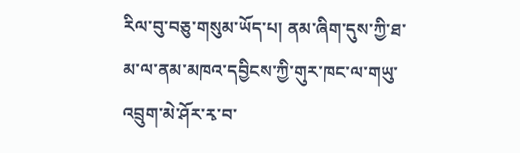རིལ་བུ་བཅུ་གསུམ་ཡོད་པ། ནམ་ཞིག་དུས་ཀྱི་ཐ་མ་ལ་ནམ་མཁའ་དབྱིངས་ཀྱི་གུར་ཁང་ལ་གཡུ་འབྲུག་མེ་ཤོར་རྭ་བ་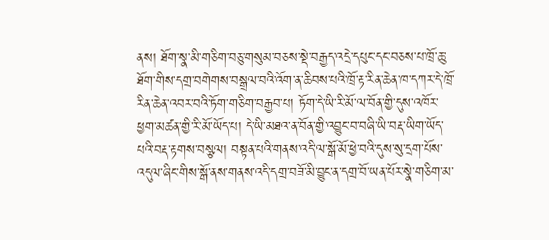ནས། ཐོག་སྣ་མི་གཅིག་བཅུ་གསུམ་བཅས་སྡེ་བརྒྱད་འདྲེ་དཔུང་དང་བཅས་པ་ཁྲོ་ཆུ་ཐོག་གིས་དགྲ་བགེགས་བསྒྲལ་བའི་འོག་ན་ཆིབས་པའི་ཁྲོ་རྟ་རིན་ཆེན་ཁ་དཀར་དེ་ཁྲོ་རིན་ཆེན་འབར་བའི་ཏོག་གཅིག་བརྒྱབ་པ། ཏོག་དེ་ཡི་རི་མོ་ལ་བོན་གྱི་དུས་འཁོར་ཕྱག་མཚན་གྱི་རི་མོ་ཡོད་པ། དེ་ཡི་མཐའ་ན་བོན་གྱི་འབྱུང་བ་བཞི་ཡི་བརྡ་ཡིག་ཡོད་པའི་བརྡ་རྟགས་བསྩལ། བསྟན་པའི་གནས་འདི་ལ་སྒོ་མོ་ཕྱེ་བའི་དུས་སུ་དྲག་པོས་འདུལ་ཞིང་གིས་སྒོ་ནས་གནས་འདི་དགྲ་བཟོ་མི་བྱུང་ན་དགྲ་བོ་ཡན་པོར་སྣེ་གཅིག་མ་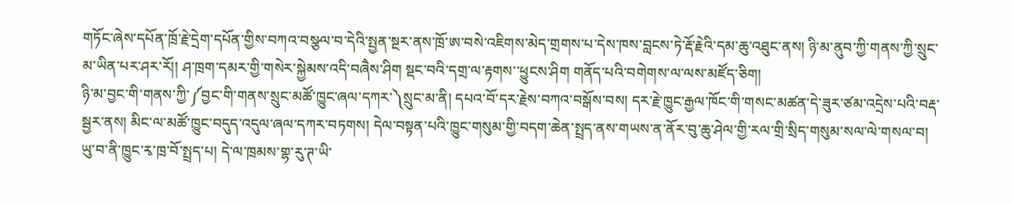གཏོང་ཞེས་དཔོན་ཁྲོ་རྗེ་དྲེག་དཔོན་གྱིས་བཀའ་བསྩལ་བ་དེའི་སྤྱན་སྔར་ནས་ཁྲོ་ཨ་བསེ་འཇིགས་མེད་གྲགས་པ་དེས་ཁས་བླངས་ཏེ་རྡོ་རྗེའི་དམ་ཆུ་འཐུང་ནས། ཉི་མ་ནུབ་ཀྱི་གནས་ཀྱི་སྲུང་མ་ཡིན་པར་ཤར་རོ།། ཤ་ཁྲག་དམར་གྱི་གསེར་སྐྱེམས་འདི་བཞཻས་ཤིག སྡང་བའི་དགྲ་ལ་རྟགས་་ཕྱུངས་ཤིག གནོད་པའི་བགེགས་ལ་ལས་མཛོད་ཅིག།
ཉི་མ་བྱང་གི་གནས་ཀྱི་༼བྱང་གི་གནས་སྲུང་མཚོ་ཁྱུང་ཞལ་དཀར་༽སྲུང་མ་ནི། དཔའ་བོ་དར་རྗེས་བཀའ་བསྒོས་བས། དར་རྗེ་ཁྱུང་རྒྱལ་ཁོང་གི་གསང་མཚན་དེ་ཟུར་ཙམ་འདྲེས་པའི་བརྡ་སྦྱར་ནས། མིང་ལ་མཚོ་ཁྱུང་བདུད་འདུལ་ཞལ་དཀར་བཏགས། དེལ་བསྟན་པའི་ཁྱུང་གསུམ་གྱི་བདག་ཆེན་སྤྲད་ནས་གཡས་ན་ནོར་བུ་ཆུ་ཤེལ་གྱི་རལ་གྲི་སྲིད་གསུམ་སལ་ལེ་གསལ་བ། ཡུ་བ་ནི་ཁྱུང་རྭ་ཁྲ་བོ་སྤྲད་པ། དེ་ལ་ཁྲམས་གྷ་རུ་ཊ་ཡི་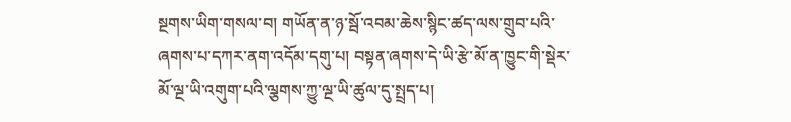སྔགས་ཡིག་གསལ་བ། གཡོན་ན་ཉ་སྦོ་འབམ་ཆེས་སྙིང་ཚད་ལས་གྲུབ་པའི་ཞགས་པ་དཀར་ནག་འདོམ་དགུ་པ། བསྟན་ཞགས་དེ་ཡི་རྩེ་མོ་ན་ཁྱུང་གི་སྡེར་མོ་ལྔ་ཡི་འགུག་པའི་ལྕགས་ཀྱུ་ལྔ་ཡི་ཚུལ་དུ་སྤྲད་པ།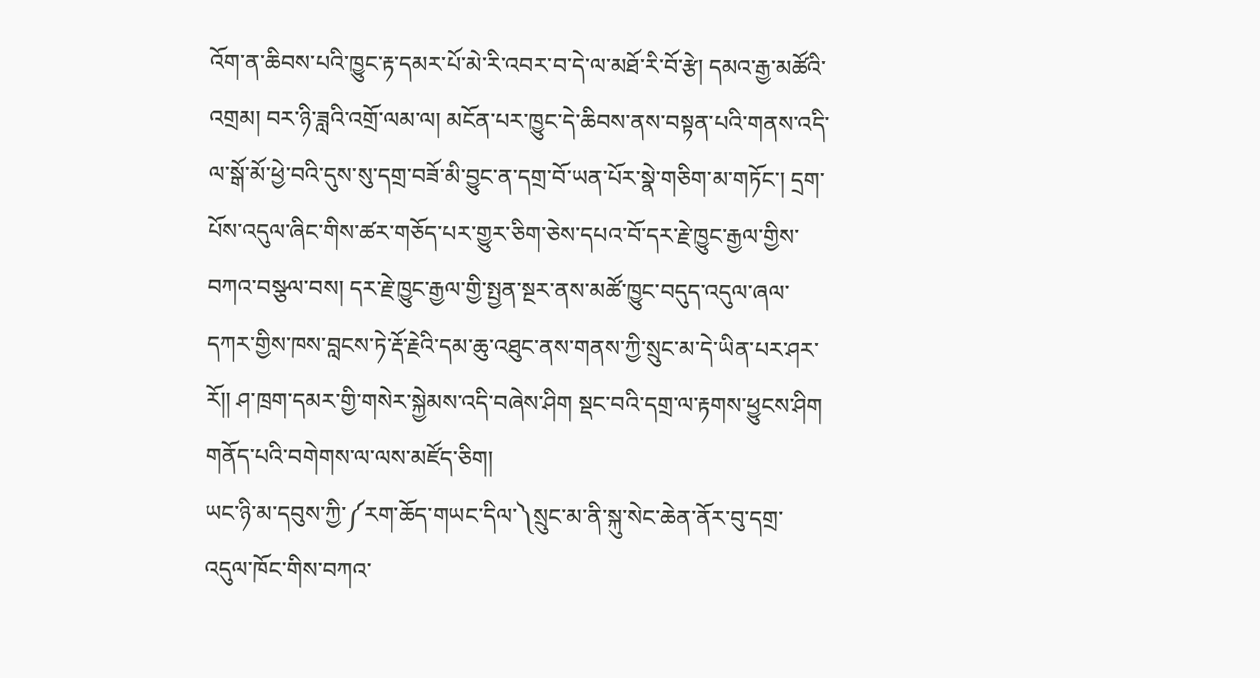འོག་ན་ཆིབས་པའི་ཁྱུང་རྟ་དམར་པོ་མེ་རི་འབར་བ་དེ་ལ་མཐོ་རི་བོ་རྩེ། དམའ་རྒྱ་མཚོའི་འགྲམ། བར་ཉི་ཟླའི་འགྲོ་ལམ་ལ། མངོན་པར་ཁྱུང་དེ་ཆིབས་ནས་བསྟན་པའི་གནས་འདི་ལ་སྒོ་མོ་ཕྱེ་བའི་དུས་སུ་དགྲ་བཟོ་མི་བྱུང་ན་དགྲ་བོ་ཡན་པོར་སྣེ་གཅིག་མ་གཏོང་། དྲག་པོས་འདུལ་ཞིང་གིས་ཚར་གཅོད་པར་གྱུར་ཅིག་ཅེས་དཔའ་བོ་དར་རྗེ་ཁྱུང་རྒྱལ་གྱིས་བཀའ་བསྩལ་བས། དར་རྗེ་ཁྱུང་རྒྱལ་གྱི་སྤྱན་སྔར་ནས་མཚོ་ཁྱུང་བདུད་འདུལ་ཞལ་དཀར་གྱིས་ཁས་བླངས་ཏེ་རྡོ་རྗེའི་དམ་ཆུ་འཐུང་ནས་གནས་ཀྱི་སྲུང་མ་དེ་ཡིན་པར་ཤར་རོ།། ཤ་ཁྲག་དམར་གྱི་གསེར་སྐྱེམས་འདི་བཞེས་ཤིག སྡང་བའི་དགྲ་ལ་རྟགས་ཕྱུངས་ཤིག གནོད་པའི་བགེགས་ལ་ལས་མཛོད་ཅིག།
ཡང་ཉི་མ་དབུས་ཀྱི་༼རག་ཆོད་གཡང་དིལ་༽སྲུང་མ་ནི་སྐུ་སེང་ཆེན་ནོར་བུ་དགྲ་འདུལ་ཁོང་གིས་བཀའ་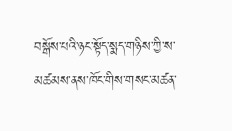བསྒོས་པའི་ཉང་སྟོད་སྨད་གཉིས་ཀྱི་ས་མཚམས་ནས་ཁོང་གིས་གསང་མཚན་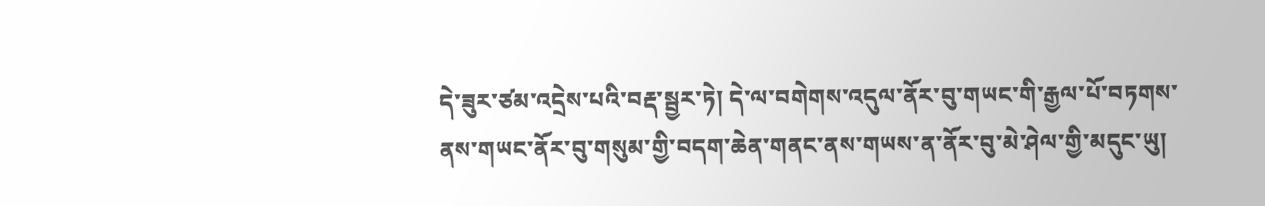དེ་ཟུར་ཙམ་འདྲེས་པའི་བརྡ་སྦྱར་ཏེ། དེ་ལ་བགེགས་འདུལ་ནོར་བུ་གཡང་གི་རྒྱལ་པོ་བཏགས་ནས་གཡང་ནོར་བུ་གསུམ་གྱི་བདག་ཆེན་གནང་ནས་གཡས་ན་ནོར་བུ་མེ་ཤེལ་གྱི་མདུང་ཡུ།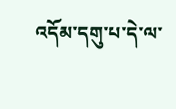འདོམ་དགུ་པ་དེ་ལ་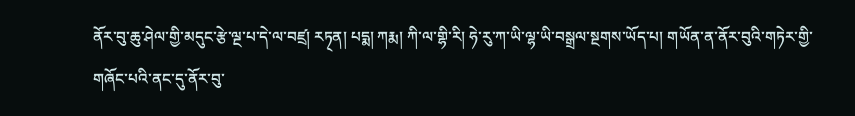ནོར་བུ་ཆུ་ཤེལ་གྱི་མདུང་རྩེ་ལྔ་པ་དེ་ལ་བཛྲ། རཏ྄ན། པདྨ། ཀརྨ། ཀི་ལ་གྷི་རི། ཧེ་རུ་ཀ་ཡི་ལྷ་ཡི་བསྒྲལ་སྔགས་ཡོད་པ། གཡོན་ན་ནོར་བུའི་གཏེར་གྱི་གཞོང་པའི་ནང་དུ་ནོར་བུ་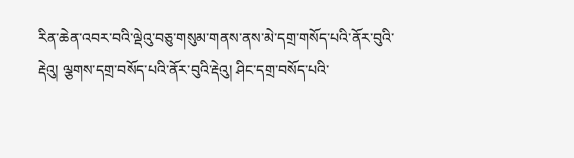རིན་ཆེན་འབར་བའི་ལྡེའུ་བཅུ་གསུམ་གནས་ནས་མེ་དགྲ་གསོད་པའི་ནོར་བུའི་རྡེའུ། ལྕགས་དགྲ་བསོད་པའི་ནོར་བུའི་རྡེའུ། ཤིང་དགྲ་བསོད་པའི་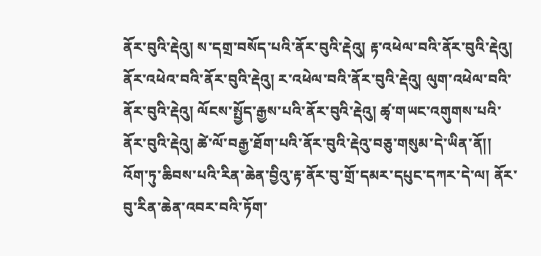ནོར་བུའི་རྡེའུ། ས་དགྲ་བསོད་པའི་ནོར་བུའི་རྡེའུ། རྟ་འཕེལ་བའི་ནོར་བུའི་རྡེའུ། ནོར་འཕེའ་བའི་ནོར་བུའི་རྡེའུ། ར་འཕེལ་བའི་ནོར་བུའི་རྡེའུ། ལུག་འཕེལ་བའི་ནོར་བུའི་རྡེའུ། ལོངས་སྤྱོད་རྒྱས་པའི་ནོར་བུའི་རྡེའུ། ཚྭ་གཡང་འགུགས་པའི་ནོར་བུའི་རྡེའུ། ཚེ་ལོ་བརྒྱ་ཐོག་པའི་ནོར་བུའི་རྡེའུ་བཅུ་གསུམ་དེ་ཡིན་ནོ།། འོག་ཏུ་ཆིབས་པའི་རིན་ཆེན་བྱིའུ་རྟ་ནོར་བུ་གྲོ་དམར་དཔུང་དཀར་དེ་ལ། ནོར་བུ་རིན་ཆེན་འབར་བའི་ཏོག་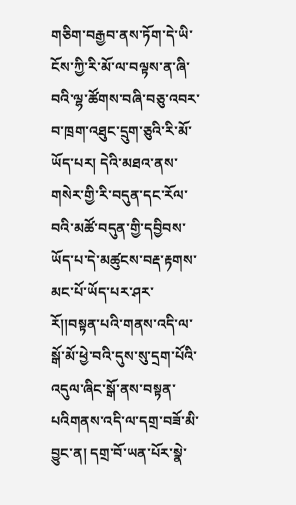གཅིག་བརྒྱབ་ནས་ཏོག་དེ་ཡི་ངོས་ཀྱི་རི་མོ་ལ་བལྟས་ན་ཞི་བའི་ལྷ་ཚོགས་བཞི་བཅུ་འབར་བ་ཁྲག་འཐུང་དྲུག་ཅུའི་རི་མོ་ཡོད་པར། དེའི་མཐའ་ནས་གསེར་གྱི་རི་བདུན་དང་རོལ་བའི་མཚོ་བདུན་གྱི་དབྱིབས་ཡོད་པ་དེ་མཚུངས་བརྡ་རྟགས་མང་པོ་ཡོད་པར་ཤར་རོ།།བསྟན་པའི་གནས་འདི་ལ་སྒོ་མོ་ཕྱེ་བའི་དུས་སུ་དྲག་པོའི་འདུལ་ཞིང་སྒོ་ནས་བསྟན་པའིགནས་འདི་ལ་དགྲ་བཟོ་མི་བྱུང་ན། དགྲ་བོ་ཡན་པོར་སྣེ་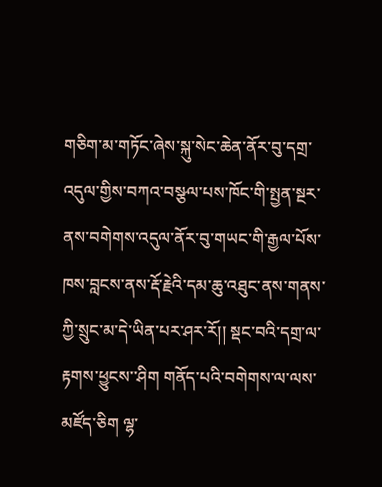གཅིག་མ་གཏོང་ཞེས་སྐུ་སེང་ཆེན་ནོར་བུ་དགྲ་འདུལ་གྱིས་བཀའ་བསྩལ་པས་ཁོང་གི་སྤྱན་སྔར་ནས་བགེགས་འདུལ་ནོར་བུ་གཡང་གི་རྒྱལ་པོས་ཁས་བླངས་ནས་རྡོ་རྗེའི་དམ་ཆུ་འཐུང་ནས་གནས་ཀྱི་སྲུང་མ་དེ་ཡིན་པར་ཤར་རོ།། སྡང་བའི་དགྲ་ལ་རྟགས་ཕྱུངས་་ཤིག གནོད་པའི་བགེགས་ལ་ལས་མཛོད་ཅིག ལྷ་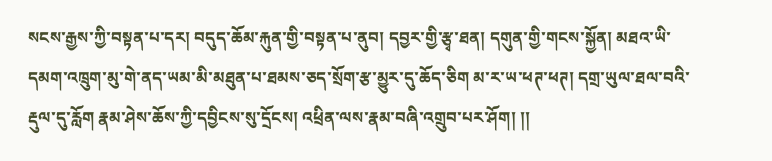སངས་རྒྱས་ཀྱི་བསྟན་པ་དར། བདུད་ཆོམ་རྐུན་གྱི་བསྟན་པ་ནུབ། དབྱར་གྱི་རྩྭ་ཐན། དགུན་གྱི་གངས་སྐྱོན། མཐའ་ཡི་དམག་འཁྲུག་མུ་གེ་ནད་ཡམ་མི་མཐུན་པ་ཐམས་ཅད་སྲོག་རྩ་མྱུར་དུ་ཆོད་ཅིག མ་ར་ཡ་ཕཊ་ཕཊ། དགྲ་ཡུལ་ཐལ་བའི་རྡུལ་དུ་རློག རྣམ་ཤེས་ཆོས་ཀྱི་དབྱིངས་སུ་དྲོངས། འཕྲིན་ལས་རྣམ་བཞི་འགྲུབ་པར་ཤོག། །།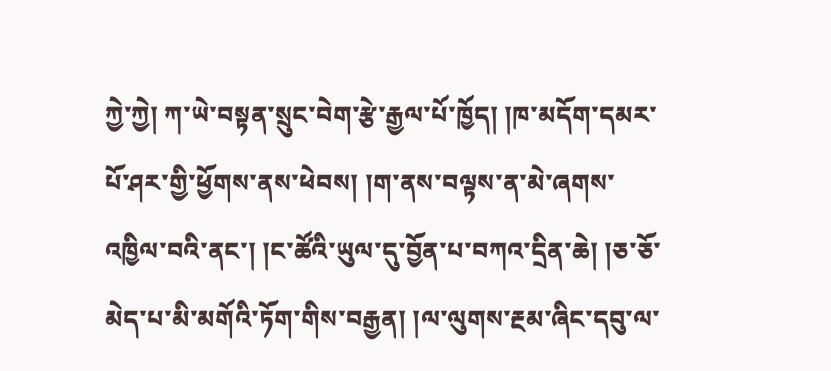ཀྱེ་ཀྱེ། ཀ་ཡེ་བསྟན་སྲུང་བེག་རྩེ་རྒྱལ་པོ་ཁྱོད། །ཁ་མདོག་དམར་པོ་ཤར་གྱི་ཕྱོགས་ནས་ཕེབས། །ག་ནས་བལྟས་ན་མེ་ཞགས་འཁྱིལ་བའི་ནང་། །ང་ཚོའི་ཡུལ་དུ་བྱོན་པ་བཀའ་དྲིན་ཆེ། །ཅ་ཅོ་མེད་པ་མི་མགོའི་ཏོག་གིས་བརྒྱན། །ལ་ལུགས་རྔམ་ཞིང་དབུ་ལ་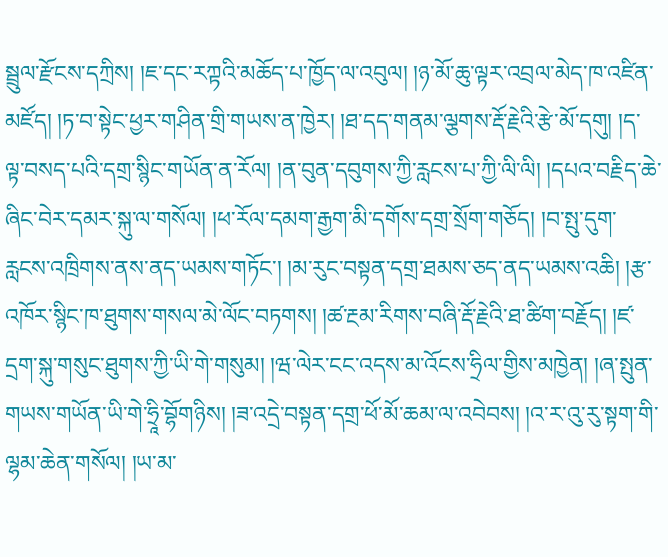སྦྲུལ་རྫོངས་དཀྲིས། །ཇ་དང་རཀྟའི་མཆོད་པ་ཁྱོད་ལ་འབུལ། །ཉ་མོ་ཆུ་ལྟར་འབྲལ་མེད་ཁ་འཛིན་མཛོད། །ཏ་བ་སྟེང་ཕྱར་གཤིན་གྲི་གཡས་ན་ཁྱེར། །ཐ་དད་གནམ་ལྕགས་རྡོ་རྗེའི་རྩེ་མོ་དགུ། །ད་ལྟ་བསད་པའི་དགྲ་སྙིང་གཡོན་ན་རོལ། །ན་བུན་དབུགས་ཀྱི་རླངས་པ་ཀྱི་ལི་ལི། །དཔའ་བརྗིད་ཆེ་ཞིང་བེར་དམར་སྐུ་ལ་གསོལ། །ཕ་རོལ་དམག་རྒྱག་མི་དགོས་དགྲ་སྲོག་གཅོད། །བ་སྤུ་དུག་རླངས་འཁྲིགས་ནས་ནད་ཡམས་གཏོང་། །མ་རུང་བསྟན་དགྲ་ཐམས་ཅད་ནད་ཡམས་འཆི། །རྩ་འཁོར་སྙིང་ཁ་ཐུགས་གསལ་མེ་ལོང་བཏགས། །ཚ་རྔམ་རིགས་བཞི་རྡོ་རྗེའི་ཐ་ཚིག་བརྗོད། །ཛ་དྲག་སྐུ་གསུང་ཐུགས་ཀྱི་ཡི་གེ་གསུམ། །ཝ་ལེར་ངང་འདས་མ་འོངས་ཧྲིལ་གྱིས་མཁྱེན། །ཞ་སྤུན་གཡས་གཡོན་ཡི་གེ་ཧྲཱི་བྷོགཉིས། །ཟ་འདྲེ་བསྟན་དགྲ་ཕོ་མོ་ཆམ་ལ་འབེབས། །འ་ར་འུ་རུ་སྟག་གི་ལྷམ་ཆེན་གསོལ། །ཡ་མ་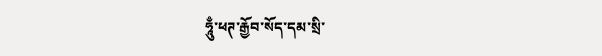ཧཱུྃ་ཕཊ་རྒྱོབ་སོད་དམ་སྲི་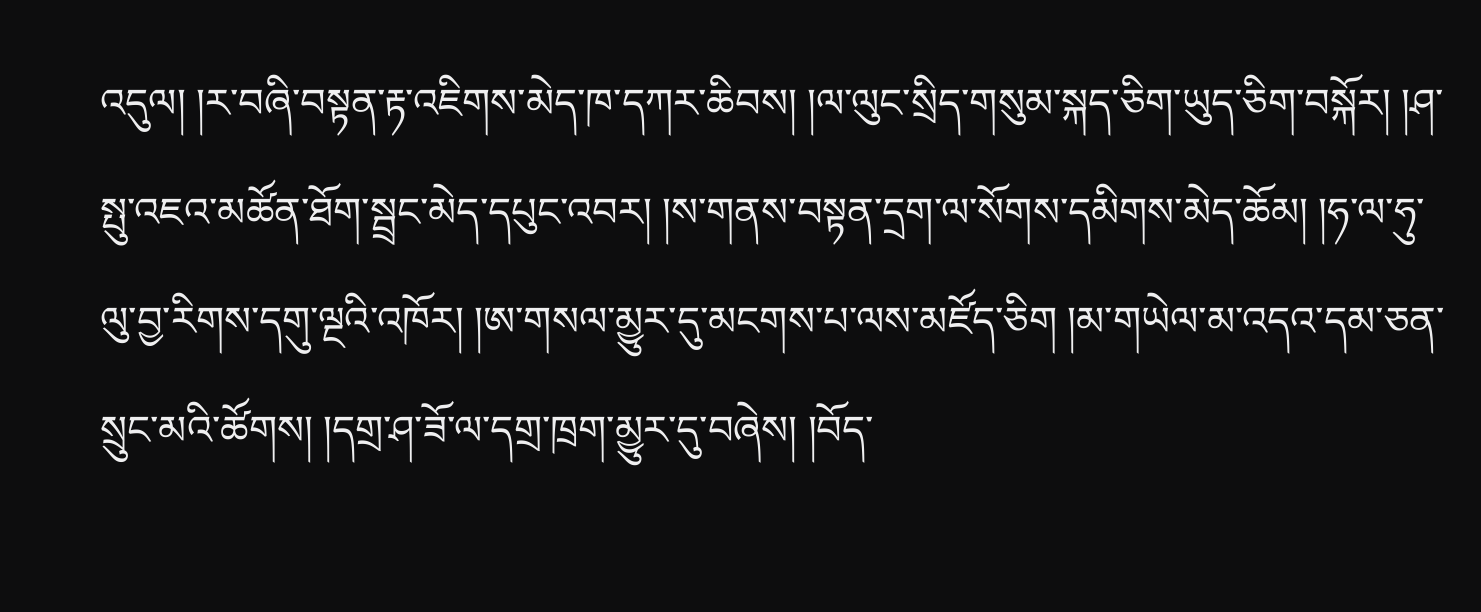འདུལ། །ར་བཞི་བསྟན་རྟ་འཇིགས་མེད་ཁ་དཀར་ཆིབས། །ལ་ལུང་སྲིད་གསུམ་སྐད་ཅིག་ཡུད་ཅིག་བསྐོར། །ཤ་སྤུ་འཇའ་མཚོན་ཐོག་སྦྲང་མེད་དཔུང་འབར། །ས་གནས་བསྟན་དྲག་ལ་སོགས་དམིགས་མེད་ཆོམ། །ཧ་ལ་ཧུ་ལུ་བྱ་རིགས་དགུ་ལྔའི་འཁོར། །ཨ་གསལ་མྱུར་དུ་མངགས་པ་ལས་མཛོད་ཅིག །མ་གཡེལ་མ་འདའ་དམ་ཅན་སྲུང་མའི་ཚོགས། །དགྲ་ཤ་ཟོ་ལ་དགྲ་ཁྲག་མྱུར་དུ་བཞེས། །བོད་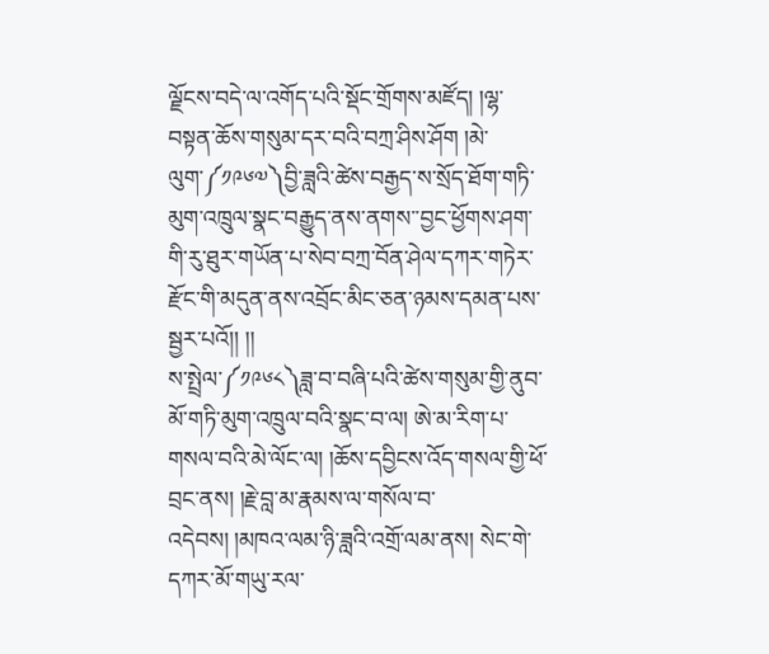ལྗོངས་བདེ་ལ་འགོད་པའི་སྡོང་གྲོགས་མཛོད། །ལྷ་བསྟན་ཆོས་གསུམ་དར་བའི་བཀྲ་ཤིས་ཤོག །མེ་ལུག་༼༡༩༦༧༽བྱི་ཟླའི་ཚེས་བརྒྱད་ས་སྲོད་ཐོག་གཏི་མུག་འཁྲུལ་སྣང་བརྒྱུད་ནས་ནགས་་བྱང་ཕྱོགས་ཤག་གི་རུ་ཐུར་གཡོན་པ་སེབ་བཀྲ་བོན་ཤེལ་དཀར་གཏེར་རྫོང་གི་མདུན་ནས་འབྲོང་མིང་ཅན་ཉམས་དམན་པས་སྦྱར་པའོ།། །།
ས་སྤྲེལ་༼༡༩༦༨༽ཟླ་བ་བཞི་པའི་ཚེས་གསུམ་གྱི་ནུབ་མོ་གཏི་མུག་འཁྲུལ་བའི་སྣང་བ་ལ། ཨེ་མ་རིག་པ་གསལ་བའི་མེ་ལོང་ལ། །ཆོས་དབྱིངས་འོད་གསལ་གྱི་ཕོ་བྲང་ནས། །རྗེ་བླ་མ་རྣམས་ལ་གསོལ་བ་འདེབས། །མཁའ་ལམ་ཉི་ཟླའི་འགྲོ་ལམ་ནས། སེང་གེ་དཀར་མོ་གཡུ་རལ་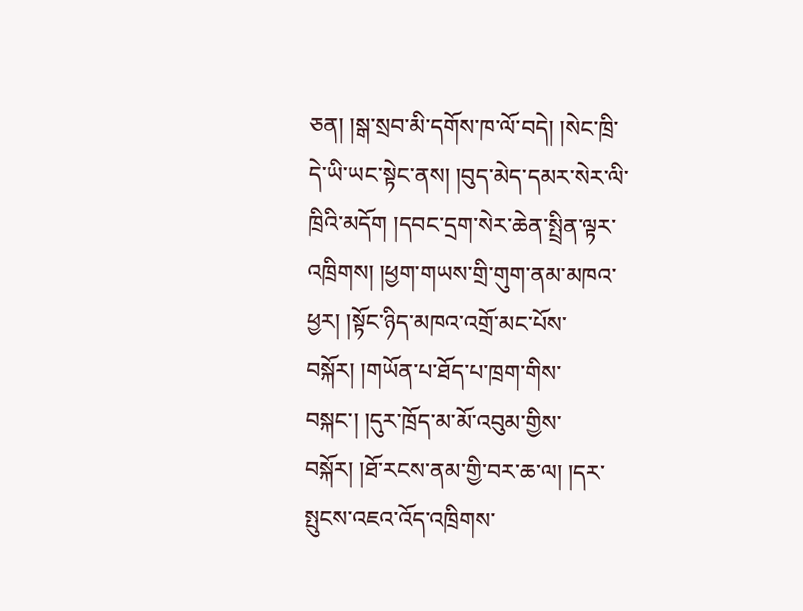ཅན། །སྒ་སྲབ་མི་དགོས་ཁ་ལོ་བདེ། །སེང་ཁྲི་དེ་ཡི་ཡང་སྟེང་ནས། །བུད་མེད་དམར་སེར་ལི་ཁྲིའི་མདོག །དབང་དྲག་སེར་ཆེན་སྤྲིན་ལྟར་འཁྲིགས། །ཕྱག་གཡས་གྲི་གུག་ནམ་མཁའ་ཕྱར། །སྟོང་ཉིད་མཁའ་འགྲོ་མང་པོས་བསྐོར། །གཡོན་པ་ཐོད་པ་ཁྲག་གིས་བསྐང་། །དུར་ཁྲོད་མ་མོ་འབུམ་གྱིས་བསྐོར། །ཐོ་རངས་ནམ་གྱི་བར་ཆ་ལ། །དར་སྤུངས་འཇའ་འོད་འཁྲིགས་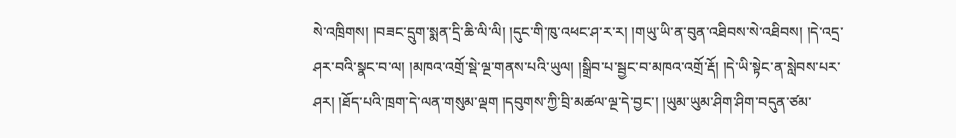སེ་འཁྲིགས། །བཟང་དྲུག་སྨན་དྲི་ཆི་ལི་ལི། །དུང་གི་ཁུ་འཕང་ཤ་ར་ར། །གཡུ་ཡི་ན་བུན་འཐིབས་སེ་འཐིབས། །དེ་འདྲ་ཤར་བའི་སྣང་བ་ལ། །མཁའ་འགྲོ་སྡེ་ལྔ་གནས་པའི་ཡུལ། །སྒྲིབ་པ་སྦྱང་བ་མཁའ་འགྲོ་རྡོ། །དེ་ཡི་སྟེང་ན་སླེབས་པར་ཤར། །ཐོད་པའི་ཁྲག་དེ་ལན་གསུམ་ལྡག །དབུགས་ཀྱི་བྲི་མཚལ་ལྔ་དེ་བྱང་། །ཡུམ་ཡུམ་ཤིག་ཤིག་བདུན་ཙམ་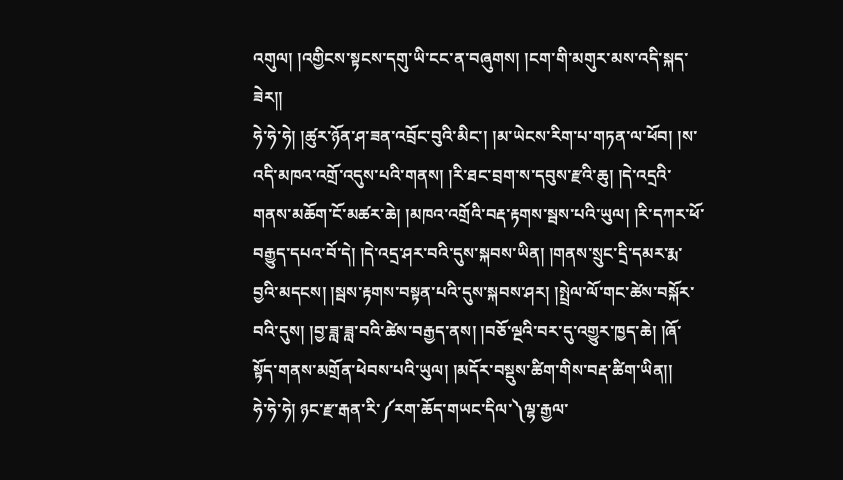འགུལ། །འགྱིངས་སྟངས་དགུ་ཡི་ངང་ན་བཞུགས། །ངག་གི་མགུར་མས་འདི་སྐད་ཟེར།།
ཧེ་ཧེ་ཧེ། །ཚུར་ཉོན་ཤ་ཟན་འབྲོང་བུའི་མིང་། །མ་ཡེངས་རིག་པ་གཏན་ལ་ཕོབ། །ས་འདི་མཁའ་འགྲོ་འདུས་པའི་གནས། །རི་ཐང་བྲག་ས་དབུས་རྫའི་ཆུ། །དེ་འདྲའི་གནས་མཆོག་ངོ་མཚར་ཆེ། །མཁའ་འགྲོའི་བརྡ་རྟགས་སྦས་པའི་ཡུལ། །རི་དཀར་ཕོ་བརྒྱུད་དཔའ་བོ་དེ། །དེ་འདྲ་ཤར་བའི་དུས་སྐབས་ཡིན། །གནས་སྲུང་དྲི་དམར་རྨ་བྱའི་མདངས། །སྦས་རྟགས་བསྟན་པའི་དུས་སྐབས་ཤར། །སྤྲེལ་ལོ་གང་ཚེས་བསྐོར་བའི་དུས། །བྱ་ཟླ་ཟླ་བའི་ཚེས་བརྒྱད་ནས། །བཅོ་ལྔའི་བར་དུ་འགྱུར་ཁྱད་ཆེ། །ཞོ་སྟོད་གནས་མགྲོན་ཕེབས་པའི་ཡུལ། །མདོར་བསྡུས་ཚིག་གིས་བརྡ་ཚིག་ཡིན།།
ཧེ་ཧེ་ཧེ། ཉང་རྫ་རྒན་རི་༼རག་ཆོད་གཡང་དིལ་༽ལྷ་རྒྱལ་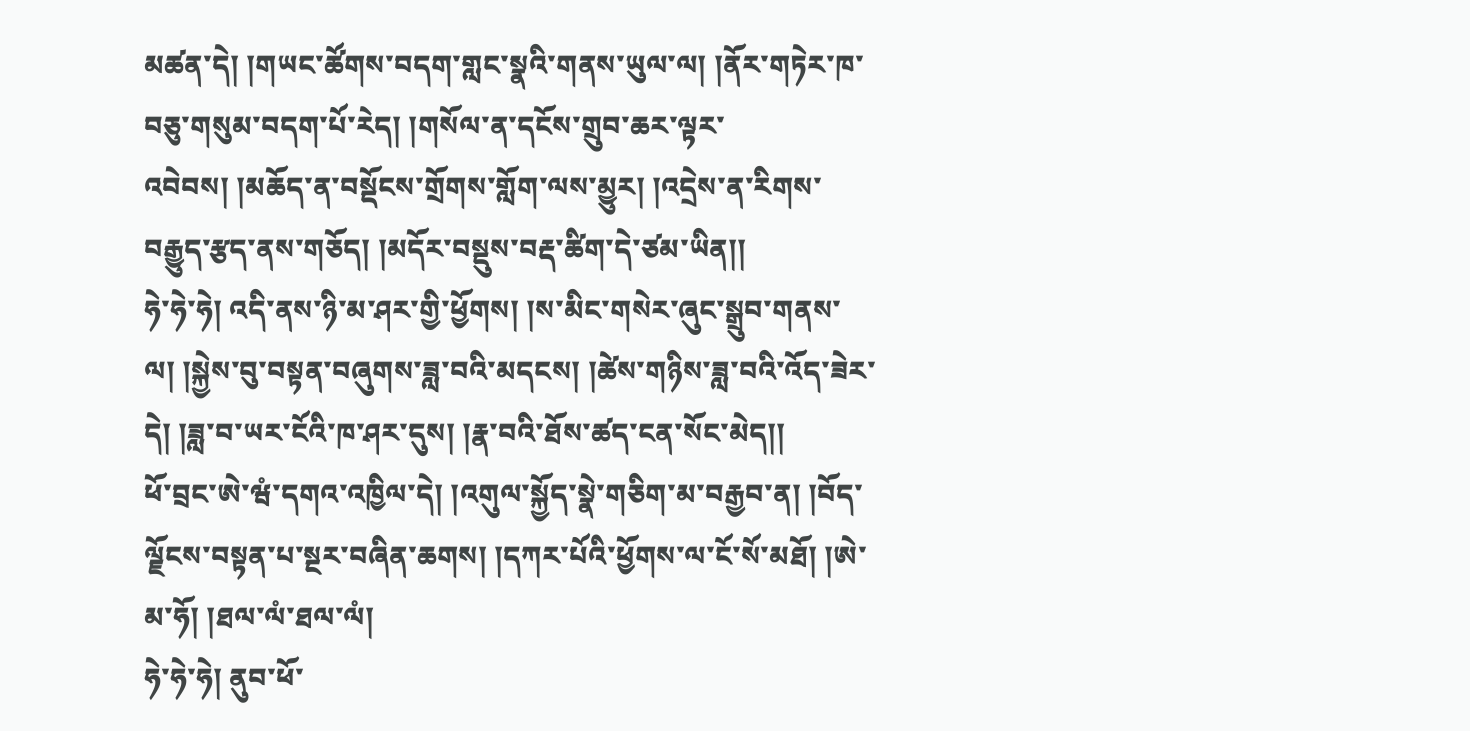མཚན་དེ། །གཡང་ཚོགས་བདག་གླང་སྣའི་གནས་ཡུལ་ལ། །ནོར་གཏེར་ཁ་བཅུ་གསུམ་བདག་པོ་རེད། །གསོལ་ན་དངོས་གྲུབ་ཆར་ལྟར་འབེབས། །མཆོད་ན་བསྡོངས་གྲོགས་གློག་ལས་མྱུར། །འདྲེས་ན་རིགས་བརྒྱུད་རྩད་ནས་གཅོད། །མདོར་བསྡུས་བརྡ་ཚིག་དེ་ཙམ་ཡིན།།
ཧེ་ཧེ་ཧེ། འདི་ནས་ཉི་མ་ཤར་གྱི་ཕྱོགས། །ས་མིང་གསེར་ཞུང་སྒྲུབ་གནས་ལ། །སྐྱེས་བུ་བསྟན་བཞུགས་ཟླ་བའི་མདངས། །ཚེས་གཉིས་ཟླ་བའི་འོད་ཟེར་དེ། །ཟླ་བ་ཡར་ངོའི་ཁ་ཤར་དུས། །རྣ་བའི་ཐོས་ཚད་ངན་སོང་མེད།།
ཕོ་བྲང་ཨེ་ཝཾ་དགའ་འཁྱིལ་དེ། །འགུལ་སྐྱོད་སྣེ་གཅིག་མ་བརྒྱབ་ན། །བོད་ལྗོངས་བསྟན་པ་སྔར་བཞིན་ཆགས། །དཀར་པོའི་ཕྱོགས་ལ་ངོ་སོ་མཐོ། །ཨེ་མ་ཧོ། །ཐལ་ལཾ་ཐལ་ལཾ།
ཧེ་ཧེ་ཧེ། ནུབ་ཕོ་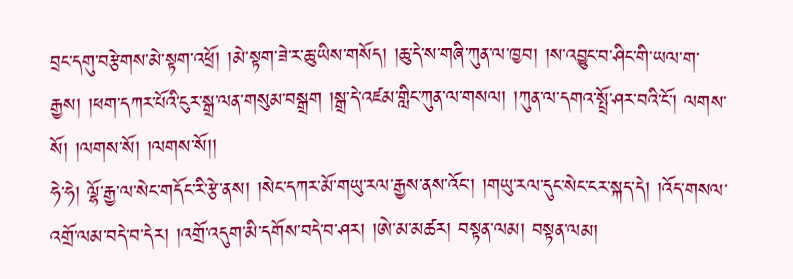བྲང་དགུ་བརྩེགས་མེ་སྟག་འཕྲོ། །མེ་སྟག་ཟེ་ར་ཆུ་ཡིས་གསོད། །ཆུ་དེ་ས་གཞི་ཀུན་ལ་ཁྱབ། །ས་འབྱུང་བ་ཤིང་གི་ཡལ་ག་རྒྱས། །ཕག་དཀར་པོའི་ངུར་སྒྲ་ལན་གསུམ་བསྒྲག །སྒྲ་དེ་འཛམ་གླིང་ཀུན་ལ་གསལ། །ཀུན་ལ་དགའ་སྤྲོ་ཤར་བའི་ངོ་། ལགས་སོ། །ལགས་སོ། །ལགས་སོ།།
ཧེ་ཧེ། ལྷོ་རྒྱ་ལ་སེང་གདོང་རི་རྩེ་ནས། །སེང་དཀར་མོ་གཡུ་རལ་རྒྱས་ནས་འོང་། །གཡུ་རལ་དུང་སེང་ངར་སྐད་དེ། །འོད་གསལ་འགྲོ་ལམ་བདེ་བ་དེར། །འགྲོ་འདུག་མི་དགོས་བདེ་བ་ཤར། །ཨེ་མ་མཚར། བསྟན་ལམ། བསྟན་ལམ།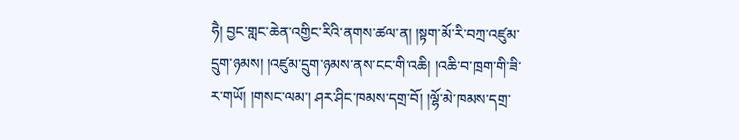ཧཻ། བྱང་གླང་ཆེན་འགྱིང་རིའི་ནགས་ཚལ་ན། །སྟག་མོ་རི་བཀྲ་འཛུམ་དྲུག་ཉམས། །འཛུམ་དྲུག་ཉམས་ནས་ངང་གི་འཆི། །འཆི་བ་ཁྲག་གི་ཟི་ར་གཡོ། །གསང་ལམ་། ཤར་ཤིང་ཁམས་དགྲ་བོ། །ལྷོ་མེ་ཁམས་དགྲ་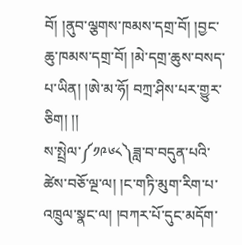བོ། །ནུབ་ལྕགས་ཁམས་དགྲ་བོ། །བྱང་ཆུ་ཁམས་དགྲ་བོ། །མེ་དགྲ་ཆུས་བསད་པ་ཡིན། །ཨེ་མ་ཧོ། བཀྲ་ཤིས་པར་གྱུར་ཅིག། །།
ས་སྤྲེལ་༼༡༩༦༨༽ཟླ་བ་བདུན་པའི་ཚེས་བཅོ་ལྔ་ལ། །ང་གཏི་མུག་རིག་པ་འཁྲུལ་སྣང་ལ། །བཀར་པོ་དུང་མདོག་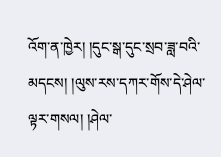འོག་ན་ཁྱེར། །དུང་སྒ་དུང་སྲབ་ཟླ་བའི་མདངས། །ལུས་རས་དཀར་གོས་དེ་ཤེལ་ལྟར་གསལ། །ཤེལ་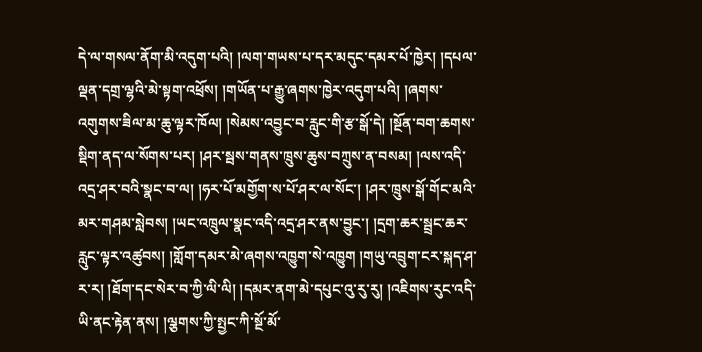དེ་ལ་གསལ་ནོག་མི་འདུག་པའི། །ལག་གཡས་པ་དར་མདུང་དམར་པོ་ཁྱེར། །དཔལ་ལྡན་དགྲ་ལྷའི་མེ་སྟག་འཕྲོས། །གཡོན་པ་རྒྱུ་ཞགས་ཁྱེར་འདུག་པའི། །ཞགས་འགུགས་ཟིལ་མ་ཆུ་ལྟར་ཁོལ། །སེམས་འབྱུང་བ་རླུང་གི་རྩ་སྒོ་དེ། །སྔོན་བག་ཆགས་སྡིག་ནད་ལ་སོགས་པར། །ཤར་སྦས་གནས་ཁྲུས་ཆུས་བཀྲུས་ན་བསམ། །ལས་འདི་འདྲ་ཤར་བའི་སྣང་བ་ལ། །ཧར་པོ་མགྱོག་ས་པོ་ཤར་ལ་སོང་། །ཤར་ཁྲུས་སྒོ་གོང་མའི་མར་གཤམ་སླེབས། །ཡང་འཁྲུལ་སྣང་འདི་འདྲ་ཤར་ནས་བྱུང་། །དྲག་ཆར་སྦྲང་ཆར་རླུང་ལྟར་འཚུབས། །གློག་དམར་མེ་ཞགས་འཁྱུག་སེ་འཁྱུག །གཡུ་འབྲུག་ངར་སྐད་ཤ་ར་ར། །ཐོག་དང་སེར་བ་ཀྱི་ལི་ལི། །དམར་ནག་མེ་དཔུང་འུ་རུ་རུ། །འཇིགས་རུང་འདི་ཡི་ནང་རྟེན་ནས། །ལྕགས་ཀྱི་སྤྱང་ཀི་སྔོ་མོ་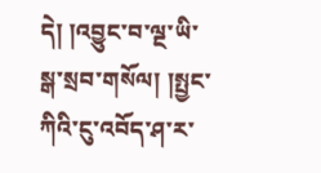དེ། །འབྱུང་བ་ལྔ་ཡི་སྒ་སྲབ་གསོལ། །སྤྱང་ཀིའི་ངུ་འབོད་ཤ་ར་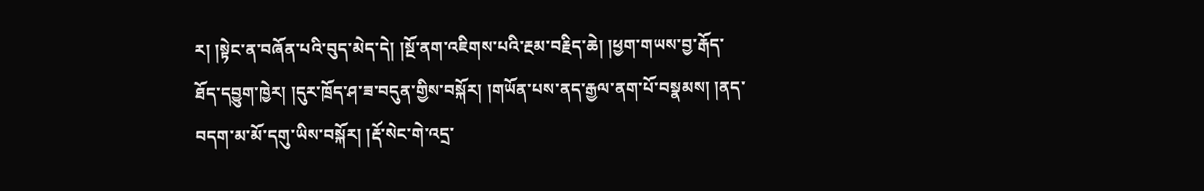ར། །སྟེང་ན་བཞོན་པའི་བུད་མེད་དེ། །སྔོ་ནག་འཇིགས་པའི་རྔམ་བརྗིད་ཆེ། །ཕྱག་གཡས་བྱ་རྒོད་ཐོད་དབྱུག་ཁྱེར། །དུར་ཁྲོད་ཤ་ཟ་བདུན་གྱིས་བསྐོར། །གཡོན་པས་ནད་རྒྱལ་ནག་པོ་བསྣམས། །ནད་བདག་མ་མོ་དགུ་ཡིས་བསྐོར། །རྡོ་སེང་གེ་འདྲ་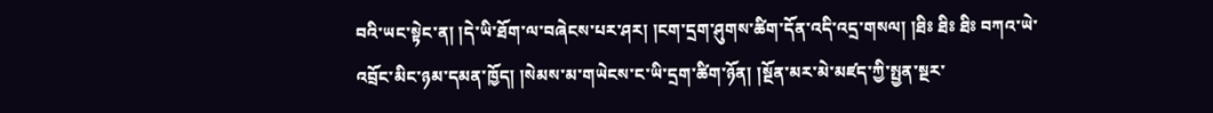བའི་ཡང་སྟེང་ན། །དེ་ཡི་ཐོག་ལ་བཞེངས་པར་ཤར། །ངག་དྲག་ཤུགས་ཚིག་དོན་འདི་འདྲ་གསལ། །ཐིཿ ཐིཿ ཐིཿ བཀའ་ཡེ་འབྲོང་མིང་ཉམ་དམན་ཁྱོད། །སེམས་མ་གཡེངས་ང་ཡི་དྲག་ཚིག་ཉོན། །སྔོན་མར་མེ་མཛད་ཀྱི་སྤྱན་སྔར་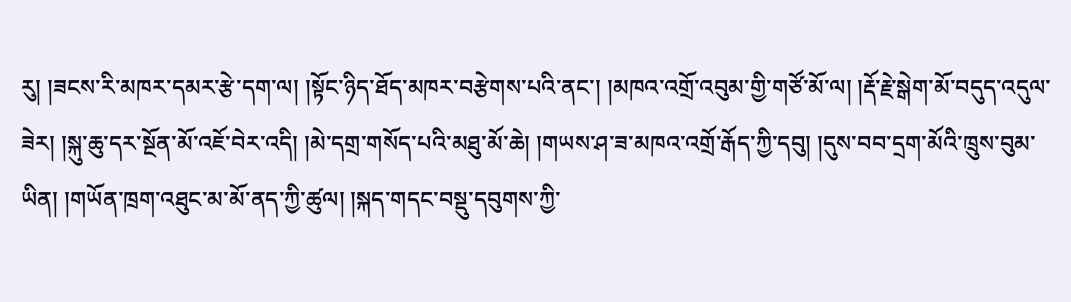རུ། །ཟངས་རི་མཁར་དམར་རྩེ་དག་ལ། །སྟོང་ཉིད་ཐོད་མཁར་བརྩེགས་པའི་ནང་། །མཁའ་འགྲོ་འབུམ་གྱི་གཙོ་མོ་ལ། །རྡོ་རྗེ་སྒེག་མོ་བདུད་འདུལ་ཟེར། །སྐུ་ཆུ་དར་སྔོན་མོ་འཇོ་བེར་འདི། །མེ་དགྲ་གསོད་པའི་མཐུ་མོ་ཆེ། །གཡས་ཤ་ཟ་མཁའ་འགྲོ་རྒོད་ཀྱི་དབུ། །དུས་བབ་དྲག་མོའི་ཁྲུས་བུམ་ཡིན། །གཡོན་ཁྲག་འཐུང་མ་མོ་ནད་ཀྱི་ཚུལ། །སྐད་གདང་བསྡུ་དབུགས་ཀྱི་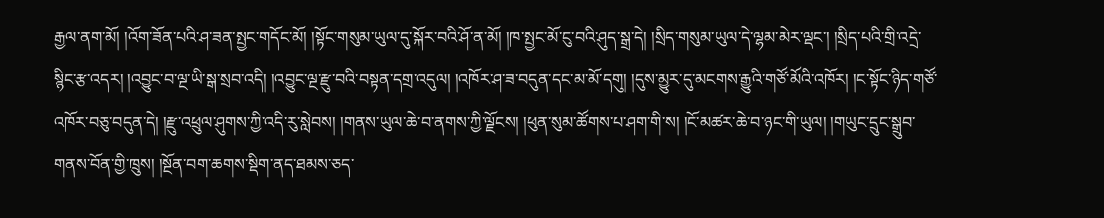རྒྱལ་ནག་མོ། །འོག་ཟོན་པའི་ཤ་ཟན་སྤྱང་གདོང་མོ། །སྟོང་གསུམ་ཡུལ་དུ་སྐོར་བའི་ཤོ་ན་མོ། །ཁ་སྤྱང་མོ་ངུ་བའི་ཤུད་སྒྲ་དེ། །སྲིད་གསུམ་ཡུལ་དེ་ལྷམ་མེར་ལྡང་། །སྲིད་པའི་གྲི་འདྲེ་སྙིང་རྩ་འདར། །འབྱུང་བ་ལྔ་ཡི་སྒ་སྲབ་འདི། །འབྱུང་ལྔ་རྫུ་བའི་བསྟན་དགྲ་འདུལ། །འཁོར་ཤ་ཟ་བདུན་དང་མ་མོ་དགུ། །དུས་མྱུར་དུ་མངགས་རྒྱུའི་གཙོ་མོའི་འཁོར། །ང་སྟོང་ཉིད་གཙོ་འཁོར་བཅུ་བདུན་དེ། །རྫུ་འཕྲུལ་ཤུགས་ཀྱི་འདི་རུ་སླེབས། །གནས་ཡུལ་ཆེ་བ་ནགས་ཀྱི་ལྗོངས། །ཕུན་སུམ་ཚོགས་པ་ཤག་གི་ས། །ངོ་མཚར་ཆེ་བ་ཉང་གི་ཡུལ། །གཡུང་དྲུང་སྒྲུབ་གནས་བོན་གྱི་ཁྲུས། །སྔོན་བག་ཆགས་སྡིག་ནད་ཐམས་ཅད་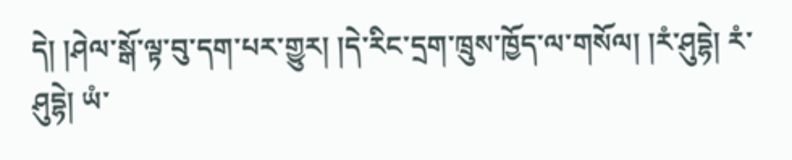དེ། །ཤེལ་སྒོ་ལྟ་བུ་དག་པར་གྱུར། །དེ་རིང་དྲག་ཁྲུས་ཁྱོད་ལ་གསོལ། །རཾ་ཤུདྷེ། རཾ་ཤུདྷེ། ཡཾ་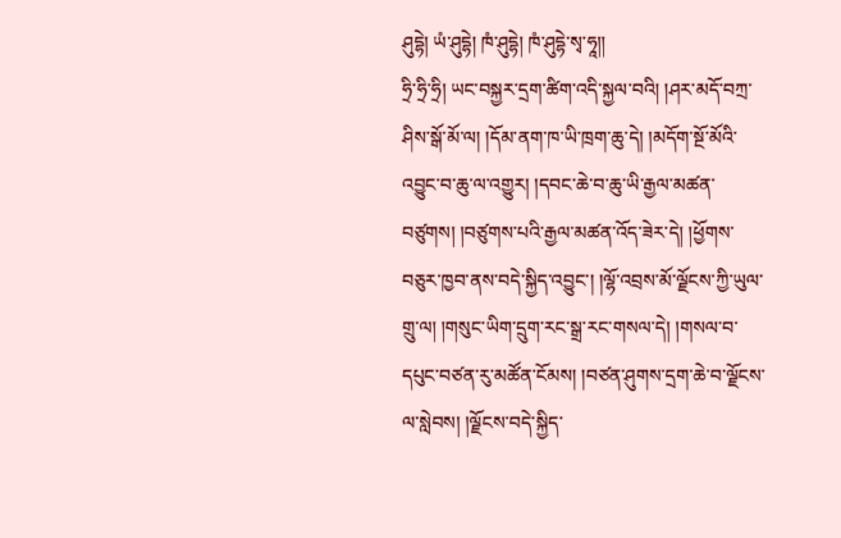ཤུདྷེ། ཡཾ་ཤུདྷེ། ཁཾ་ཤུདྷེ། ཁཾ་ཤུདྷེ་སྭ་ཧཱ།།
ཧྲི་ཧྲི་ཧྲི། ཡང་བསྐྱར་དྲག་ཚིག་འདི་སྐྱལ་བའི། །ཤར་མདོ་བཀྲ་ཤིས་སྒོ་མོ་ལ། །དོམ་ནག་ཁ་ཡི་ཁྲག་ཆུ་དེ། །མདོག་སྔོ་མོའི་འབྱུང་བ་ཆུ་ལ་འགྱུར། །དབང་ཆེ་བ་ཆུ་ཡི་རྒྱལ་མཚན་བཙུགས། །བཙུགས་པའི་རྒྱལ་མཚན་འོད་ཟེར་དེ། །ཕྱོགས་བཅུར་ཁྱབ་ནས་བདེ་སྐྱིད་འབྱུང་། །ལྷོ་འབྲས་མོ་ལྗོངས་ཀྱི་ཡུལ་གྲུ་ལ། །གསུང་ཡིག་དྲུག་རང་སྒྲ་རང་གསལ་དེ། །གསལ་བ་དཔུང་བཙན་རུ་མཚོན་ངོམས། །བཙན་ཤུགས་དྲག་ཆེ་བ་ལྗོངས་ལ་སླེབས། །ལྗོངས་བདེ་སྐྱིད་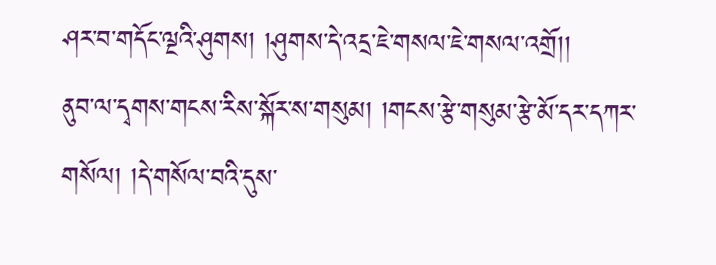ཤར་བ་གདོང་ལྔའི་ཤུགས། །ཤུགས་དེ་འདྲ་ཇེ་གསལ་ཇེ་གསལ་འགྲོ།།
ནུབ་ལ་དྭགས་གངས་རིས་སྐོར་ས་གསུམ། །གངས་རྩེ་གསུམ་རྩེ་མོ་དར་དཀར་གསོལ། །དེ་གསོལ་བའི་དུས་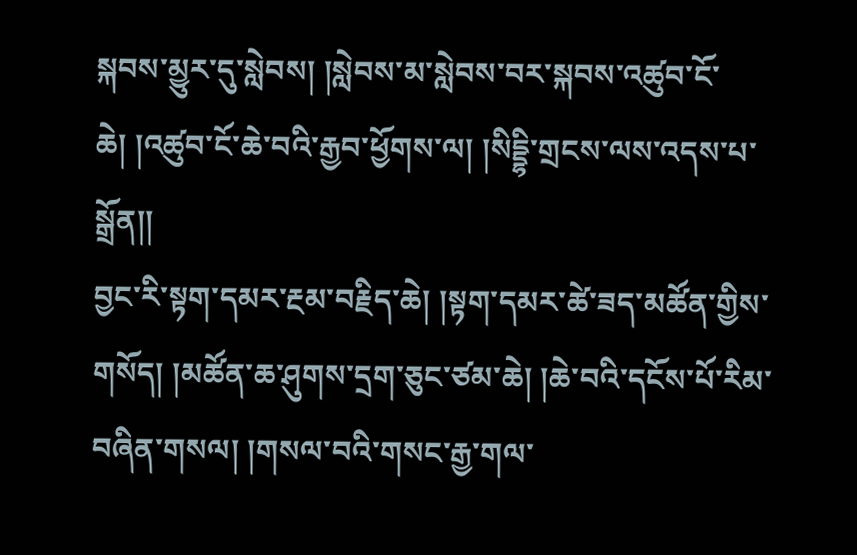སྐབས་མྱུར་དུ་སླེབས། །སླེབས་མ་སླེབས་བར་སྐབས་འཚུབ་ངོ་ཆེ། །འཚུབ་ངོ་ཆེ་བའི་རྒྱབ་ཕྱོགས་ལ། །སིདྡྷི་གྲངས་ལས་འདས་པ་སྒྲོན།།
བྱང་རི་སྟག་དམར་རྔམ་བརྗིད་ཆེ། །སྟག་དམར་ཚེ་ཟད་མཚོན་གྱིས་གསོད། །མཚོན་ཆ་ཤུགས་དྲག་ཅུང་ཙམ་ཆེ། །ཆེ་བའི་དངོས་པོ་རིམ་བཞིན་གསལ། །གསལ་བའི་གསང་རྒྱ་གལ་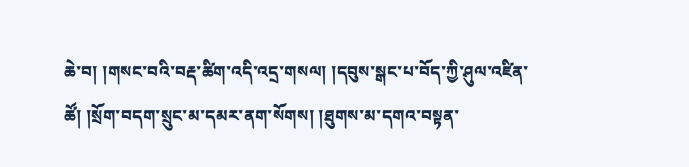ཆེ་བ། །གསང་བའི་བརྡ་ཚིག་འདི་འདྲ་གསལ། །དབུས་སྒང་པ་བོད་ཀྱི་ཤུལ་འཛིན་ཚོ། །སྲོག་བདག་སྲུང་མ་དམར་ནག་སོགས། །ཐུགས་མ་དགའ་བསྟན་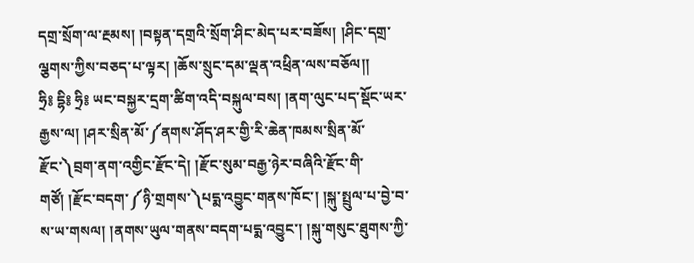དགྲ་སྲོག་ལ་རྔམས། །བསྟན་དགྲའི་སྲོག་ཤིང་མེད་པར་བཟོས། །ཤིང་དགྲ་ལྕགས་ཀྱིས་བཅད་པ་ལྟར། །ཆོས་སྲུང་དམ་ལྡན་འཕྲིན་ལས་བཅོལ།།
ཧྲི༔ དྷི༔ ཧྲི༔ ཡང་བསྐྱར་དྲག་ཚིག་འདི་བསྐུལ་བས། །ནག་ལུང་པད་སྡོང་ཡར་རྒྱས་ལ། །ཤར་སྲིན་མོ་༼ནགས་ཤོད་ཤར་གྱི་རི་ཆེན་ཁམས་སྲིན་མོ་རྫོང་༽བྲག་ནག་འགྱིང་རྫོང་དེ། །རྫོང་སུམ་བརྒྱ་ཉེར་བཞིའི་རྫོང་གི་གཙོ། །རྫོང་བདག་༼ཉི་གྲགས་༽པདྨ་འབྱུང་གནས་ཁོང་། །སྐུ་སྤྲུལ་པ་བྱེ་བ་ས་ཡ་གསལ། །ནགས་ཡུལ་གནས་བདག་པདྨ་འབྱུང་། །སྐུ་གསུང་ཐུགས་ཀྱི་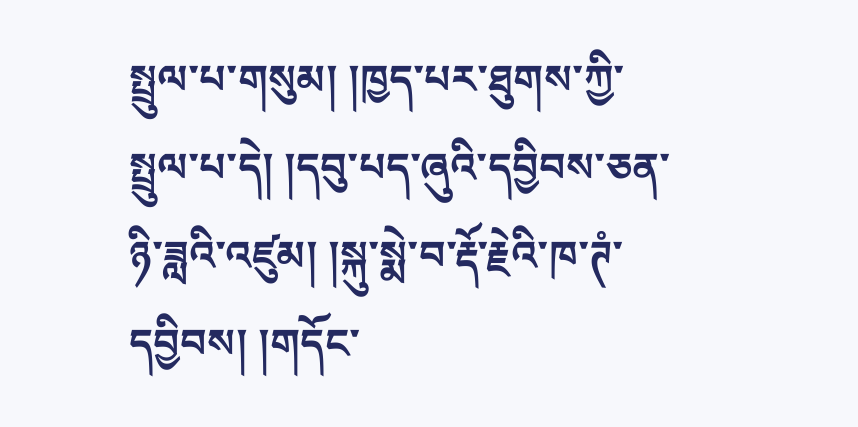སྤྲུལ་པ་གསུམ། །ཁྱད་པར་ཐུགས་ཀྱི་སྤྲུལ་པ་དེ། །དབུ་པད་ཞུའི་དབྱིབས་ཅན་ཉི་ཟླའི་འཛུམ། །སྐུ་སྨེ་བ་རྡོ་རྗེའི་ཁ་ཊཾ་དབྱིབས། །གདོང་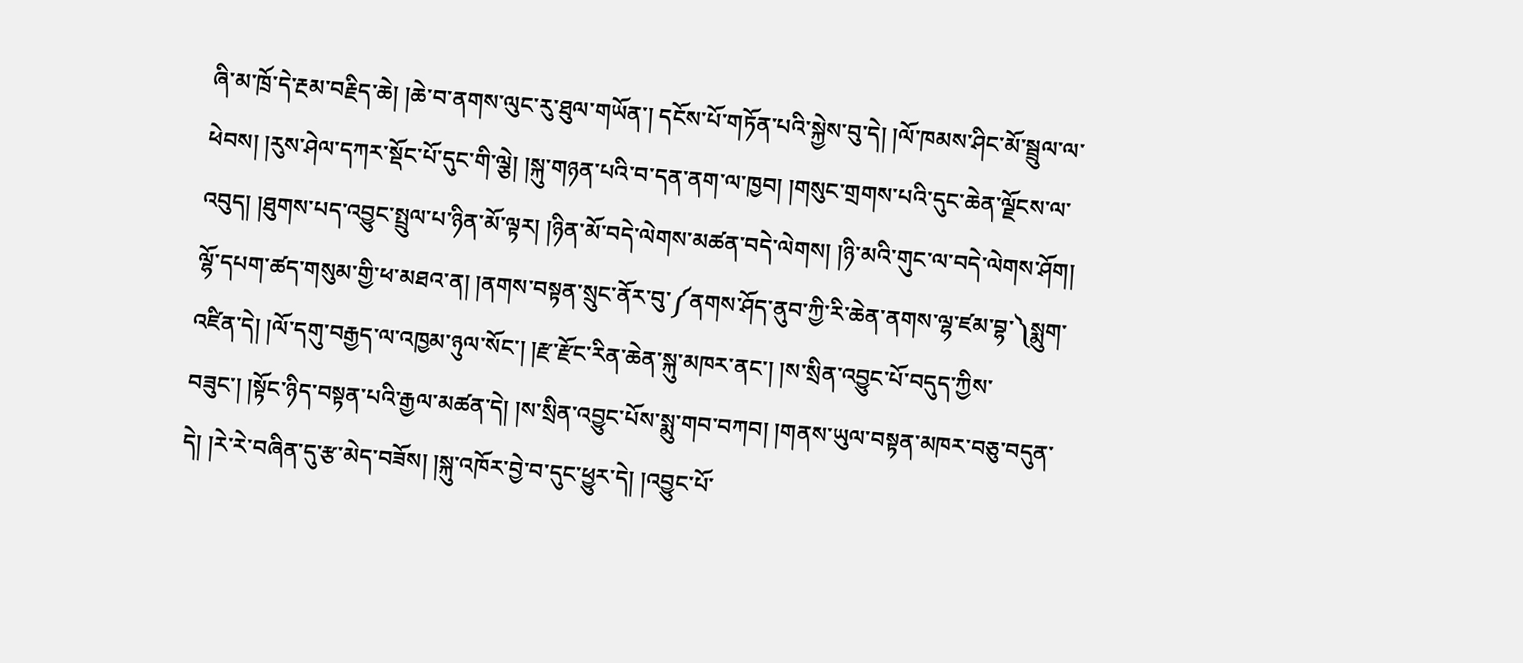ཞི་མ་ཁྲོ་དེ་རྔམ་བརྗིད་ཆེ། །ཆེ་བ་ནགས་ལུང་རུ་ཐུལ་གཡོན་། དངོས་པོ་གཏོན་པའི་སྐྱེས་བུ་དེ། །ལོ་ཁམས་ཤིང་མོ་སྦྲུལ་ལ་ཕེབས། །རུས་ཤེལ་དཀར་སྡོང་པོ་དུང་གི་ལྕེ། །སྐུ་གཉན་པའི་བ་དན་ནག་ལ་ཁྱབ། །གསུང་གྲགས་པའི་དུང་ཆེན་ལྗོངས་ལ་འབུད། །ཐུགས་པད་འབྱུང་སྤྲུལ་པ་ཉིན་མོ་ལྟར། །ཉིན་མོ་བདེ་ལེགས་མཚན་བདེ་ལེགས། །ཉི་མའི་གུང་ལ་བདེ་ལེགས་ཤོག།
ལྷོ་དཔག་ཚད་གསུམ་གྱི་ཕ་མཐའ་ན། །ནགས་བསྟན་སྲུང་ནོར་བུ་༼ནགས་ཤོད་ནུབ་ཀྱི་རི་ཆེན་ནགས་ལྷ་ཛམ་བྷ་༽སྨུག་འཛིན་དེ། །ལོ་དགུ་བརྒྱད་ལ་འཁྱམ་ཉུལ་སོང་། །རྫ་རྫོང་རིན་ཆེན་སྐུ་མཁར་ནང་། །ས་སྲིན་འབྱུང་པོ་བདུད་ཀྱིས་བཟུང་། །སྟོང་ཉིད་བསྟན་པའི་རྒྱལ་མཚན་དེ། །ས་སྲིན་འབྱུང་པོས་སྨུ་གབ་བཀབ། །གནས་ཡུལ་བསྟན་མཁར་བཅུ་བདུན་དེ། །རེ་རེ་བཞིན་དུ་རྩ་མེད་བཟོས། །སྐུ་འཁོར་བྱེ་བ་དུང་ཕྱུར་དེ། །འབྱུང་པོ་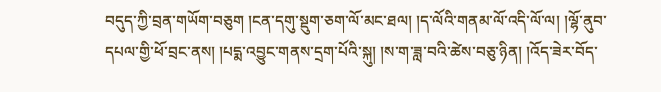བདུད་ཀྱི་བྲན་གཡོག་བཅུག །ངན་དགུ་སྡུག་ཅག་ལོ་མང་ཐལ། །ད་ལོའི་གནམ་ལོ་འདི་ལོ་ལ། །ལྷོ་ནུབ་དཔལ་གྱི་ཕོ་བྲང་ནས། །པདྨ་འབྱུང་གནས་དྲག་པོའི་སྐུ། །ས་ག་ཟླ་བའི་ཚེས་བཅུ་ཉིན། །འོད་ཟེར་བོད་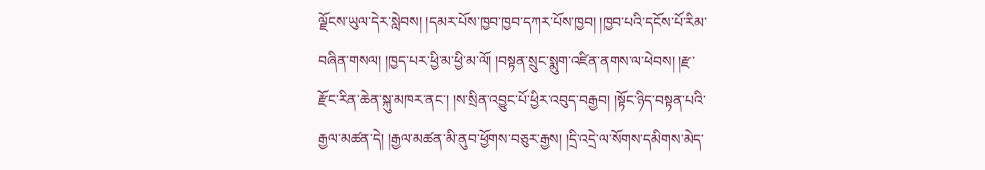ལྗོངས་ཡུལ་དེར་སླེབས། །དམར་པོས་ཁྱབ་ཁྱབ་དཀར་པོས་ཁྱབ། །ཁྱབ་པའི་དངོས་པོ་རིམ་བཞིན་གསལ། །ཁྱད་པར་ཕྱི་མ་ཕྱི་མ་ལོ། །བསྟན་སྲུང་སྨུག་འཛིན་ནགས་ལ་ཕེབས། །རྫ་རྫོང་རིན་ཆེན་སྐུ་མཁར་ནང་། །ས་སྲིན་འབྱུང་པོ་ཕྱིར་འབུད་བརྒྱབ། །སྟོང་ཉིད་བསྟན་པའི་རྒྱལ་མཚན་དེ། །རྒྱལ་མཚན་མི་ནུབ་ཕྱོགས་བཅུར་རྒྱས། །དྲི་འདྲེ་ལ་སོགས་དམིགས་མེད་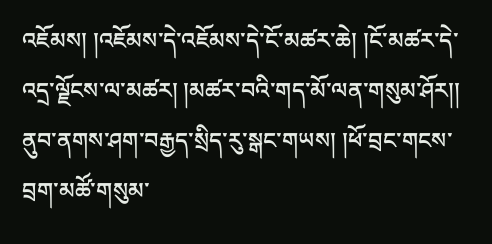འཇོམས། །འཇོམས་དེ་འཇོམས་དེ་ངོ་མཚར་ཆེ། །ངོ་མཚར་དེ་འདྲ་ལྗོངས་ལ་མཚར། །མཚར་བའི་གད་མོ་ལན་གསུམ་ཤོར།།
ནུབ་ནགས་ཤག་བརྒྱད་སྲིད་རུ་སྒང་གཡས། །ཕོ་བྲང་གངས་བྲག་མཚོ་གསུམ་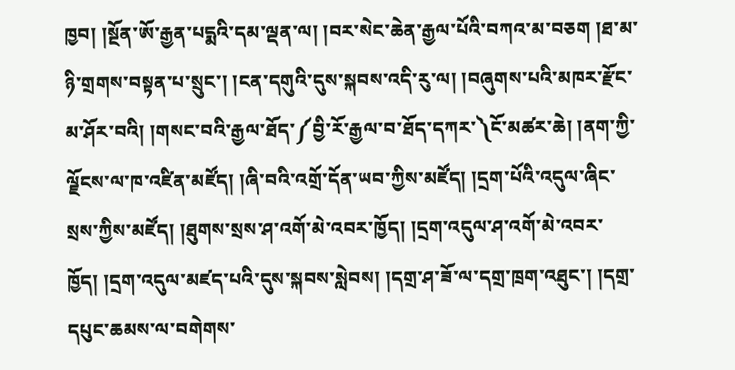ཁྱབ། །སྔོན་ཨོ་རྒྱན་པདྨའི་དམ་ལྡན་ལ། །བར་སེང་ཆེན་རྒྱལ་པོའི་བཀའ་མ་བཅག །ཐ་མ་ཉི་གྲགས་བསྟན་པ་སྲུང་། །ངན་དགུའི་དུས་སྐབས་འདི་རུ་ལ། །བཞུགས་པའི་མཁར་རྫོང་མ་ཤོར་བའི། །གསང་བའི་རྒྱལ་ཐོད་༼བྱི་རོ་རྒྱལ་བ་ཐོད་དཀར་༽ངོ་མཚར་ཆེ། །ནག་ཀྱི་ལྗོངས་ལ་ཁ་འཛིན་མཛོད། །ཞི་བའི་འགྲོ་དོན་ཡབ་ཀྱིས་མཛོད། །དྲག་པོའི་འདུལ་ཞིང་སྲས་ཀྱིས་མཛོད། །ཐུགས་སྲས་ཤ་འགོ་མེ་འབར་ཁྱོད། །དྲག་འདུལ་ཤ་འགོ་མེ་འབར་ཁྱོད། །དྲག་འདུལ་མཛད་པའི་དུས་སྐབས་སླེབས། །དགྲ་ཤ་ཟོ་ལ་དགྲ་ཁྲག་འཐུང་། །དགྲ་དཔུང་ཆམས་ལ་བགེགས་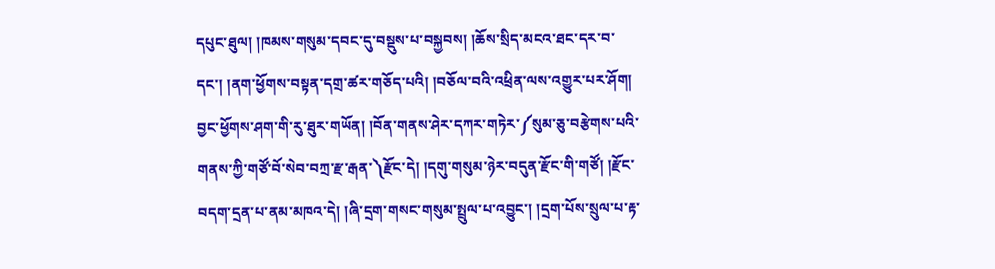དཔུང་ཐུལ། །ཁམས་གསུམ་དབང་དུ་བསྡུས་པ་བསྐྱབས། །ཆོས་སྲིད་མངའ་ཐང་དར་བ་དང་། །ནག་ཕྱོགས་བསྟན་དགྲ་ཚར་གཅོད་པའི། །བཅོལ་བའི་འཕྲིན་ལས་འགྱུར་པར་ཤོག།
བྱང་ཕྱོགས་ཤག་གི་རུ་ཐུར་གཡོན། །བོན་གནས་ཤེར་དཀར་གཏེར་༼སུམ་ཅུ་བརྩེགས་པའི་གནས་ཀྱི་གཙོ་བོ་སེབ་བཀྲ་རྫ་རྒན་༽རྫོང་དེ། །དགུ་གསུམ་ཉེར་བདུན་རྫོང་གི་གཙོ། །རྫོང་བདག་དྲན་པ་ནམ་མཁའ་དེ། །ཞི་དྲག་གསང་གསུམ་སྤྲུལ་པ་འབྱུང་། །དྲག་པོས་སྲུལ་པ་རྟ་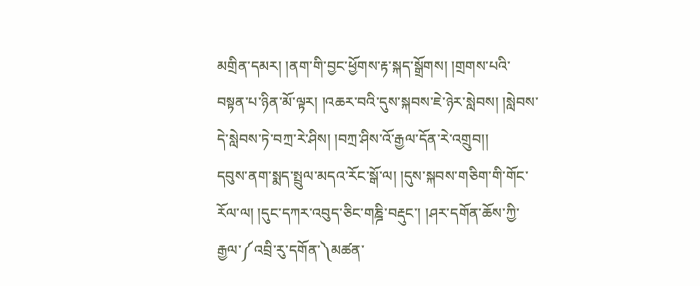མགྲིན་དམར། །ནག་གི་བྱང་ཕྱོགས་རྟ་སྐད་སྒྲོགས། །གྲགས་པའི་བསྟན་པ་ཉིན་མོ་ལྟར། །འཆར་བའི་དུས་སྐབས་ཇེ་ཉེར་སླེབས། །སླེབས་དེ་སླེབས་ཏེ་བཀྲ་རེ་ཤིས། །བཀྲ་ཤིས་འོ་རྒྱལ་དོན་རེ་འགྲུབ།།
དབུས་ནག་སྨད་སྤྲུལ་མདའ་རོང་སྒོ་ལ། །དུས་སྐབས་གཅིག་གི་གོང་རོལ་ལ། །དུང་དཀར་འབུད་ཅིང་གཎྜི་བརྡུང་། །ཤར་དགོན་ཆོས་ཀྱི་རྒྱལ་༼འབྲི་རུ་དགོན་༽མཚན་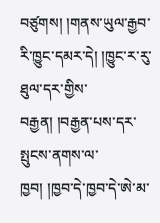བཙུགས། །གནས་ཡུལ་རྒྱབ་རི་ཁྱུང་དམར་དེ། །ཁྱུང་ར་རུ་ཐུལ་དར་གྱིས་བརྒྱན། །བརྒྱན་པས་དར་སྤུངས་ནགས་ལ་ཁྱབ། །ཁྱབ་དེ་ཁྱབ་དེ་ཨེ་མ་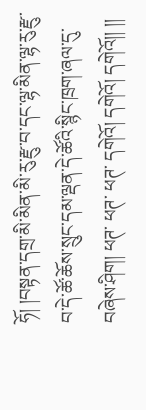ཧོ། །བསྟན་དགྲ་མི་མིན་མི་རུ་རྫུ་བ་དང་ལྷ་མིན་ལྷ་རུ་རྫུ་བ་དེ་ཚོ་ཆོས་སྲུང་དམ་ལྡན་དེ་ཚོའི་སྙིང་ཁྲག་ཞལ་དུ་བཞེས་ཤིག། ཕཊ་ ཕཊ་ ཕཊ་ དགེའོ། དགེའོ། དགེའོ།། །།